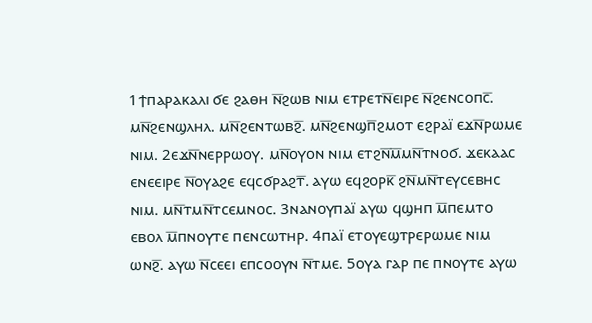1ϯⲡⲁⲣⲁⲕⲁⲗⲓ ϭⲉ ϩⲁⲑⲏ ⲛ̅ϩⲱⲃ ⲛⲓⲙ ⲉⲧⲣⲉⲧⲛ̅ⲉⲓⲣⲉ ⲛ̅ϩⲉⲛⲥⲟⲡⲥ̅. ⲙⲛ̅ϩⲉⲛϣⲗⲏⲗ. ⲙⲛ̅ϩⲉⲛⲧⲱⲃϩ̅. ⲙⲛ̅ϩⲉⲛϣⲡ̅ϩⲙⲟⲧ ⲉϩⲣⲁⲓ̈ ⲉϫⲛ̅ⲣⲱⲙⲉ ⲛⲓⲙ. 2ⲉϫⲛ̅ⲛⲉⲣⲣⲱⲟⲩ. ⲙⲛ̅ⲟⲩⲟⲛ ⲛⲓⲙ ⲉⲧϩⲛ̅ⲙ̅ⲙⲛ̅ⲧⲛⲟϭ. ϫⲉⲕⲁⲁⲥ ⲉⲛⲉⲉⲓⲣⲉ ⲛ̅ⲟⲩⲁϩⲉ ⲉϥⲥϭⲣⲁϩⲧ̅. ⲁⲩⲱ ⲉϥϩⲟⲣⲕ̅ ϩⲛ̅ⲙⲛ̅ⲧⲉⲩⲥⲉⲃⲏⲥ ⲛⲓⲙ. ⲙⲛ̅ⲧⲙⲛ̅ⲧⲥⲉⲙⲛⲟⲥ. 3ⲛⲁⲛⲟⲩⲡⲁⲓ̈ ⲁⲩⲱ ϥϣⲏⲡ ⲙ̅ⲡⲉⲙⲧⲟ ⲉⲃⲟⲗ ⲙ̅ⲡⲛⲟⲩⲧⲉ ⲡⲉⲛⲥⲱⲧⲏⲣ. 4ⲡⲁⲓ̈ ⲉⲧⲟⲩⲉϣⲧⲣⲉⲣⲱⲙⲉ ⲛⲓⲙ ⲱⲛϩ̅. ⲁⲩⲱ ⲛ̅ⲥⲉⲉⲓ ⲉⲡⲥⲟⲟⲩⲛ ⲛ̅ⲧⲙⲉ. 5ⲟⲩⲁ ⲅⲁⲣ ⲡⲉ ⲡⲛⲟⲩⲧⲉ ⲁⲩⲱ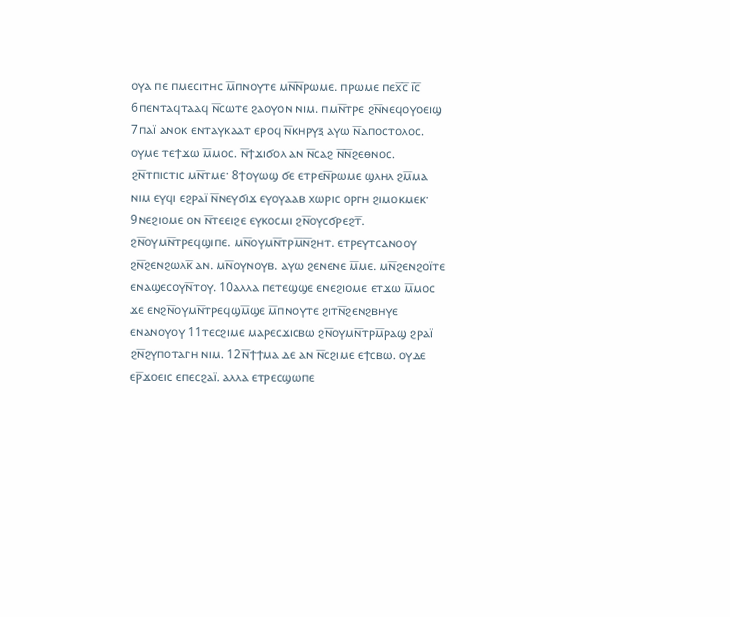ⲟⲩⲁ ⲡⲉ ⲡⲙⲉⲥⲓⲧⲏⲥ ⲙ̅ⲡⲛⲟⲩⲧⲉ ⲙⲛ̅ⲛ̅ⲣⲱⲙⲉ. ⲡⲣⲱⲙⲉ ⲡⲉⲭ̅ⲥ̅ ⲓ̅ⲥ̅ 6ⲡⲉⲛⲧⲁϥⲧⲁⲁϥ ⲛ̅ⲥⲱⲧⲉ ϩⲁⲟⲩⲟⲛ ⲛⲓⲙ. ⲡⲙⲛ̅ⲧⲣⲉ ϩⲛ̅ⲛⲉϥⲟⲩⲟⲉⲓϣ 7ⲡⲁⲓ̈ ⲁⲛⲟⲕ ⲉⲛⲧⲁⲩⲕⲁⲁⲧ ⲉⲣⲟϥ ⲛ̅ⲕⲏⲣⲩⲝ ⲁⲩⲱ ⲛ̅ⲁⲡⲟⲥⲧⲟⲗⲟⲥ. ⲟⲩⲙⲉ ⲧⲉϯϫⲱ ⲙ̅ⲙⲟⲥ. ⲛ̅ϯϫⲓϭⲟⲗ ⲁⲛ ⲛ̅ⲥⲁϩ ⲛ̅ⲛ̅ϩⲉⲑⲛⲟⲥ. ϩⲛ̅ⲧⲡⲓⲥⲧⲓⲥ ⲙⲛ̅ⲧⲙⲉ· 8ϯⲟⲩⲱϣ ϭⲉ ⲉⲧⲣⲉⲛ̅ⲣⲱⲙⲉ ϣⲗⲏⲗ ϩⲙ̅ⲙⲁ ⲛⲓⲙ ⲉⲩϥⲓ ⲉϩⲣⲁⲓ̈ ⲛ̅ⲛⲉⲩϭⲓϫ ⲉⲩⲟⲩⲁⲁⲃ ⲭⲱⲣⲓⲥ ⲟⲣⲅⲏ ϩⲓⲙⲟⲕⲙⲉⲕ· 9ⲛⲉϩⲓⲟⲙⲉ ⲟⲛ ⲛ̅ⲧⲉⲉⲓϩⲉ ⲉⲩⲕⲟⲥⲙⲓ ϩⲛ̅ⲟⲩⲥϭⲣⲉϩⲧ̅. ϩⲛ̅ⲟⲩⲙⲛ̅ⲧⲣⲉϥϣⲓⲡⲉ. ⲙⲛ̅ⲟⲩⲙⲛ̅ⲧⲣⲙ̅ⲛ̅ϩⲏⲧ. ⲉⲧⲣⲉⲩⲧⲥⲁⲛⲟⲟⲩ ϩⲛ̅ϩⲉⲛϩⲱⲗⲕ̅ ⲁⲛ. ⲙⲛ̅ⲟⲩⲛⲟⲩⲃ. ⲁⲩⲱ ϩⲉⲛⲉⲛⲉ ⲙ̅ⲙⲉ. ⲙⲛ̅ϩⲉⲛϩⲟⲓ̈ⲧⲉ ⲉⲛⲁϣⲉⲥⲟⲩⲛ̅ⲧⲟⲩ. 10ⲁⲗⲗⲁ ⲡⲉⲧⲉϣϣⲉ ⲉⲛⲉϩⲓⲟⲙⲉ ⲉⲧϫⲱ ⲙ̅ⲙⲟⲥ ϫⲉ ⲉⲛϩⲛ̅ⲟⲩⲙⲛ̅ⲧⲣⲉϥϣⲙ̅ϣⲉ ⲙ̅ⲡⲛⲟⲩⲧⲉ ϩⲓⲧⲛ̅ϩⲉⲛϩⲃⲏⲩⲉ ⲉⲛⲁⲛⲟⲩⲟⲩ 11ⲧⲉⲥϩⲓⲙⲉ ⲙⲁⲣⲉⲥϫⲓⲥⲃⲱ ϩⲛ̅ⲟⲩⲙⲛ̅ⲧⲣⲙ̅ⲣⲁϣ ϩⲣⲁⲓ̈ ϩⲛ̅ϩⲩⲡⲟⲧⲁⲅⲏ ⲛⲓⲙ. 12ⲛ̅ϯϯⲙⲁ ⲇⲉ ⲁⲛ ⲛ̅ⲥϩⲓⲙⲉ ⲉϯⲥⲃⲱ. ⲟⲩⲇⲉ ⲉⲣ̅ϫⲟⲉⲓⲥ ⲉⲡⲉⲥϩⲁⲓ̈. ⲁⲗⲗⲁ ⲉⲧⲣⲉⲥϣⲱⲡⲉ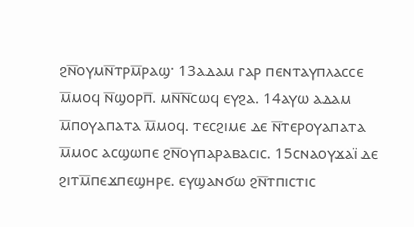ϩⲛ̅ⲟⲩⲙⲛ̅ⲧⲣⲙ̅ⲣⲁϣ· 13ⲁⲇⲁⲙ ⲅⲁⲣ ⲡⲉⲛⲧⲁⲩⲡⲗⲁⲥⲥⲉ ⲙ̅ⲙⲟϥ ⲛ̅ϣⲟⲣⲡ̅. ⲙⲛ̅ⲛ̅ⲥⲱϥ ⲉⲩϩⲁ. 14ⲁⲩⲱ ⲁⲇⲁⲙ ⲙ̅ⲡⲟⲩⲁⲡⲁⲧⲁ ⲙ̅ⲙⲟϥ. ⲧⲉⲥϩⲓⲙⲉ ⲇⲉ ⲛ̅ⲧⲉⲣⲟⲩⲁⲡⲁⲧⲁ ⲙ̅ⲙⲟⲥ ⲁⲥϣⲱⲡⲉ ϩⲛ̅ⲟⲩⲡⲁⲣⲁⲃⲁⲥⲓⲥ. 15ⲥⲛⲁⲟⲩϫⲁⲓ̈ ⲇⲉ ϩⲓⲧⲙ̅ⲡⲉϫⲡⲉϣⲏⲣⲉ. ⲉⲩϣⲁⲛϭⲱ ϩⲛ̅ⲧⲡⲓⲥⲧⲓⲥ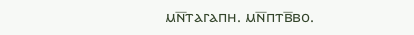ⲙⲛ̅ⲧⲁⲅⲁⲡⲏ. ⲙⲛ̅ⲡⲧⲃ̅ⲃⲟ.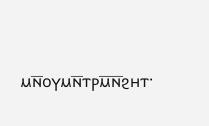ⲙⲛ̅ⲟⲩⲙⲛ̅ⲧⲣⲙ̅ⲛ̅ϩⲏⲧ·